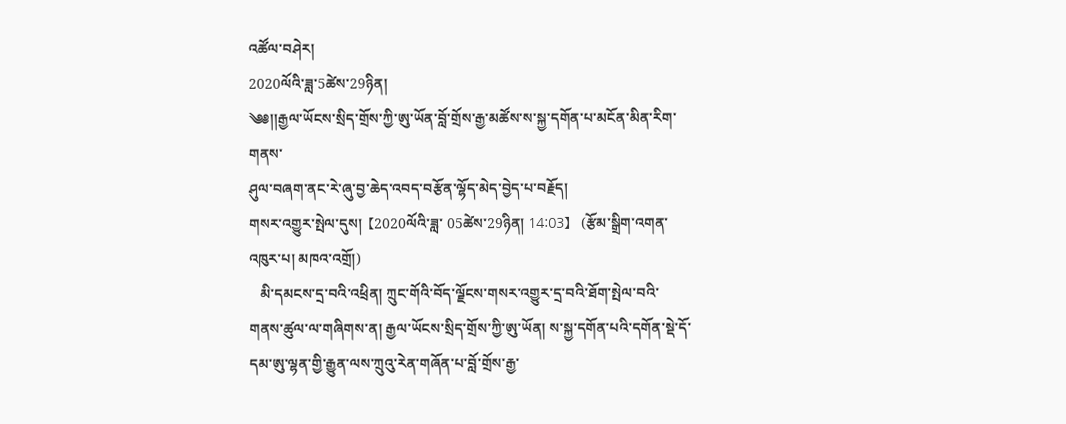འཚོལ་བཤེར།
2020ལོའི་ཟླ་5ཚེས་29ཉིན།
༄༅།།རྒྱལ་ཡོངས་སྲིད་གྲོས་ཀྱི་ཨུ་ཡོན་བློ་གྲོས་རྒྱ་མཚོས་ས་སྐྱ་དགོན་པ་མངོན་མིན་རིག་གནས་
ཤུལ་བཞག་ནང་རེ་ཞུ་བྱ་ཆེད་འབད་བརྩོན་ལྷོད་མེད་བྱེད་པ་བརྗོད།
གསར་འགྱུར་སྤེལ་དུས།  【2020ལོའི་ཟླ་ 05ཚེས་29ཉིན། 14:03】   (རྩོམ་སྒྲིག་འགན་འཁུར་པ། མཁའ་འགྲོ།)
   མི་དམངས་དྲ་བའི་འཕྲིན། ཀྲུང་གོའི་བོད་ལྗོངས་གསར་འགྱུར་དྲ་བའི་ཐོག་སྤེལ་བའི་གནས་ཚུལ་ལ་གཞིགས་ན། རྒྱལ་ཡོངས་སྲིད་གྲོས་ཀྱི་ཨུ་ཡོན། ས་སྐྱ་དགོན་པའི་དགོན་སྡེ་དོ་དམ་ཨུ་ལྷན་གྱི་རྒྱུན་ལས་ཀྲུའུ་རེན་གཞོན་པ་བློ་གྲོས་རྒྱ་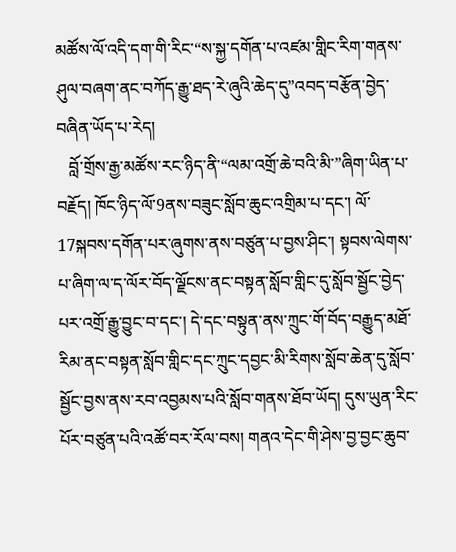མཚོས་ལོ་འདི་དག་གི་རིང་“ས་སྐྱ་དགོན་པ་འཛམ་གླིང་རིག་གནས་ཤུལ་བཞག་ནང་བཀོད་རྒྱུ་ཐད་རེ་ཞུའི་ཆེད་དུ”འབད་བརྩོན་བྱེད་བཞིན་ཡོད་པ་རེད།
   བློ་གྲོས་རྒྱ་མཚོས་རང་ཉིད་ནི་“ལམ་འགྲོ་ཆེ་བའི་མི་”ཞིག་ཡིན་པ་བརྗོད། ཁོང་ཉིད་ལོ་9ནས་བཟུང་སློབ་ཆུང་འགྲིམ་པ་དང་། ལོ་17སྐབས་དགོན་པར་ཞུགས་ནས་བཙུན་པ་བྱས་ཤིང་། སྟབས་ལེགས་པ་ཞིག་ལ་ད་ལོར་བོད་ལྗོངས་ནང་བསྟན་སློབ་གླིང་དུ་སློབ་སྦྱོང་བྱེད་པར་འགྲོ་རྒྱུ་བྱུང་བ་དང་། དེ་དང་བསྟུན་ནས་ཀྲུང་གོ་བོད་བརྒྱུད་མཐོ་རིམ་ནང་བསྟན་སློབ་གླིང་དང་ཀྲུང་དབྱང་མི་རིགས་སློབ་ཆེན་དུ་སློབ་སྦྱོང་བྱས་ནས་རབ་འབྱམས་པའི་སློབ་གནས་ཐོབ་ཡོད། དུས་ཡུན་རིང་པོར་བཙུན་པའི་འཚོ་བར་རོལ་བས། གནའ་དེང་གི་ཤེས་བྱ་བྱང་ཆུབ་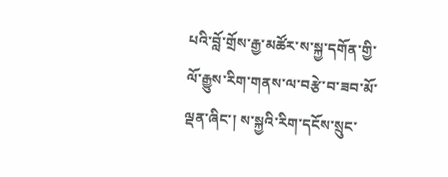པའི་བློ་གྲོས་རྒྱ་མཚོར་ས་སྐྱ་དགོན་གྱི་ལོ་རྒྱུས་རིག་གནས་ལ་བརྩེ་བ་ཟབ་མོ་ལྡན་ཞིང་། ས་སྐྱའི་རིག་དངོས་སྲུང་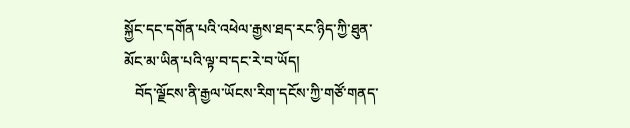སྐྱོང་དང་དགོན་པའི་འཕེལ་རྒྱས་ཐད་རང་ཉིད་ཀྱི་ཐུན་མོང་མ་ཡིན་པའི་ལྟ་བ་དང་རེ་བ་ཡོད།
   བོད་ལྗོངས་ནི་རྒྱལ་ཡོངས་རིག་དངོས་ཀྱི་གཙོ་གནད་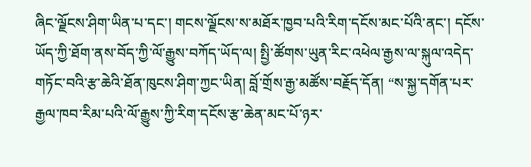ཞིང་ལྗོངས་ཤིག་ཡིན་པ་དང་། གངས་ལྗོངས་ས་མཐོར་ཁྱབ་པའི་རིག་དངོས་མང་པོའི་ནང་། དངོས་ཡོད་ཀྱི་ཐོག་ནས་བོད་ཀྱི་ལོ་རྒྱུས་བཀོད་ཡོད་ལ། སྤྱི་ཚོགས་ཡུན་རིང་འཕེལ་རྒྱས་ལ་སྐུལ་འདེད་གཏོང་བའི་རྩ་ཆེའི་ཐོན་ཁུངས་ཤིག་ཀྱང་ཡིན། བློ་གྲོས་རྒྱ་མཚོས་བརྗོད་དོན། “ས་སྐྱ་དགོན་པར་རྒྱལ་ཁབ་རིམ་པའི་ལོ་རྒྱུས་ཀྱི་རིག་དངོས་རྩ་ཆེན་མང་པོ་ཉར་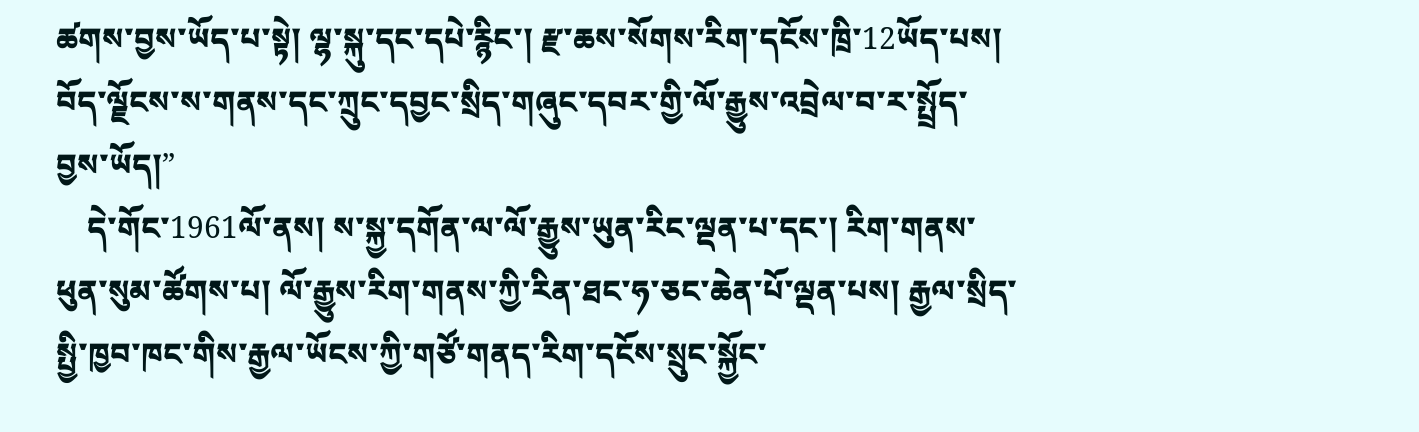ཚགས་བྱས་ཡོད་པ་སྟེ། ལྷ་སྐུ་དང་དཔེ་རྙིང་། རྫ་ཆས་སོགས་རིག་དངོས་ཁྲི་12ཡོད་པས། བོད་ལྗོངས་ས་གནས་དང་ཀྲུང་དབྱང་སྲིད་གཞུང་དབར་གྱི་ལོ་རྒྱུས་འབྲེལ་བ་ར་སྤྲོད་བྱས་ཡོད།”
    དེ་གོང་1961ལོ་ནས། ས་སྐྱ་དགོན་ལ་ལོ་རྒྱུས་ཡུན་རིང་ལྡན་པ་དང་། རིག་གནས་ཕུན་སུམ་ཚོགས་པ། ལོ་རྒྱུས་རིག་གནས་ཀྱི་རིན་ཐང་ཧ་ཅང་ཆེན་པོ་ལྡན་པས། རྒྱལ་སྲིད་སྤྱི་ཁྱབ་ཁང་གིས་རྒྱལ་ཡོངས་ཀྱི་གཙོ་གནད་རིག་དངོས་སྲུང་སྐྱོང་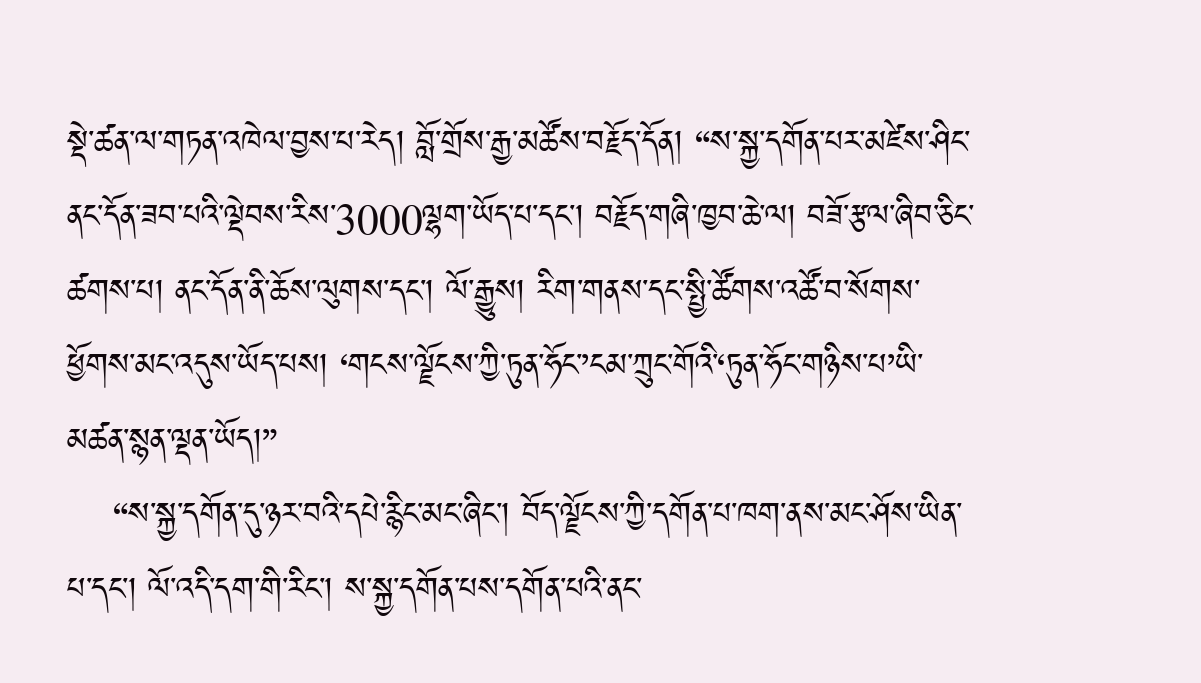སྡེ་ཚན་ལ་གཏན་འཁེལ་བྱས་པ་རེད། བློ་གྲོས་རྒྱ་མཚོས་བརྗོད་དོན། “ས་སྐྱ་དགོན་པར་མཛེས་ཤིང་ནང་དོན་ཟབ་པའི་ལྡེབས་རིས་3000ལྷག་ཡོད་པ་དང་། བརྗོད་གཞི་ཁྱབ་ཆེ་ལ། བཟོ་རྩལ་ཞིབ་ཅིང་ཚགས་པ། ནང་དོན་ནི་ཆོས་ལུགས་དང་། ལོ་རྒྱུས། རིག་གནས་དང་སྤྱི་ཚོགས་འཚོ་བ་སོགས་ཕྱོགས་མང་འདུས་ཡོད་པས། ‘གངས་ལྗོངས་ཀྱི་ཏུན་ཧོང་’ངམ་ཀྲུང་གོའི་‘ཏུན་ཧོང་གཉིས་པ’ཡི་མཚན་སྙན་ལྡན་ཡོད།”
    “ས་སྐྱ་དགོན་དུ་ཉར་བའི་དཔེ་རྙིང་མང་ཞིང་། བོད་ལྗོངས་ཀྱི་དགོན་པ་ཁག་ནས་མང་ཤོས་ཡིན་པ་དང་། ལོ་འདི་དག་གི་རིང་། ས་སྐྱ་དགོན་པས་དགོན་པའི་ནང་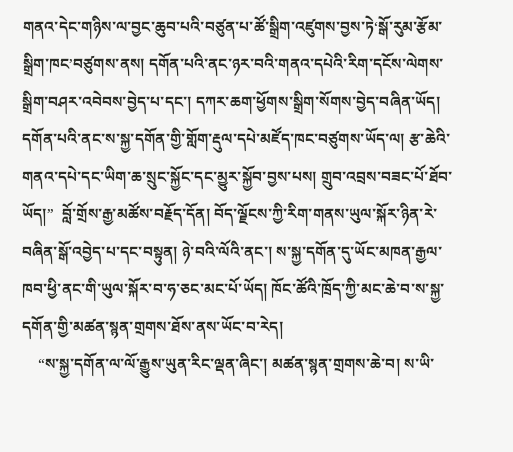གནའ་དེང་གཉིས་ལ་བྱང་ཆུབ་པའི་བཙུན་པ་ཚོ་སྒྲིག་འཛུགས་བྱས་ཏེ‘སྒོ་རུམ་རྩོམ་སྒྲིག་ཁང’བཙུགས་ནས། དགོན་པའི་ནང་ཉར་བའི་གནའ་དཔེའི་རིག་དངོས་ལེགས་སྒྲིག་བཤར་འབེབས་བྱེད་པ་དང་། དཀར་ཆག་ཕྱོགས་སྒྲིག་སོགས་བྱེད་བཞིན་ཡོད། དགོན་པའི་ནང་ས་སྐྱ་དགོན་གྱི་གློག་རྡུལ་དཔེ་མཛོད་ཁང་བཙུགས་ཡོད་ལ། རྩ་ཆེའི་གནའ་དཔེ་དང་ཡིག་ཆ་སྲུང་སྐྱོང་དང་མྱུར་སྐྱོབ་བྱས་པས། གྲུབ་འབྲས་བཟང་པོ་ཐོབ་ཡོད།”  བློ་གྲོས་རྒྱ་མཚོས་བརྗོད་དོན། བོད་ལྗོངས་ཀྱི་རིག་གནས་ཡུལ་སྐོར་ཉིན་རེ་བཞིན་སྒོ་འབྱེད་པ་དང་བསྟུན། ཉེ་བའི་ལོའི་ནང་། ས་སྐྱ་དགོན་དུ་ཡོང་མཁན་རྒྱལ་ཁབ་ཕྱི་ནང་གི་ཡུལ་སྐོར་བ་ཧ་ཅང་མང་པོ་ཡོད། ཁོང་ཚོའི་ཁྲོད་ཀྱི་མང་ཆེ་བ་ས་སྐྱ་དགོན་གྱི་མཚན་སྙན་གྲགས་ཐོས་ནས་ཡོང་བ་རེད།
    “ས་སྐྱ་དགོན་ལ་ལོ་རྒྱུས་ཡུན་རིང་ལྡན་ཞིང་། མཚན་སྙན་གྲགས་ཆེ་བ། ས་ཡི་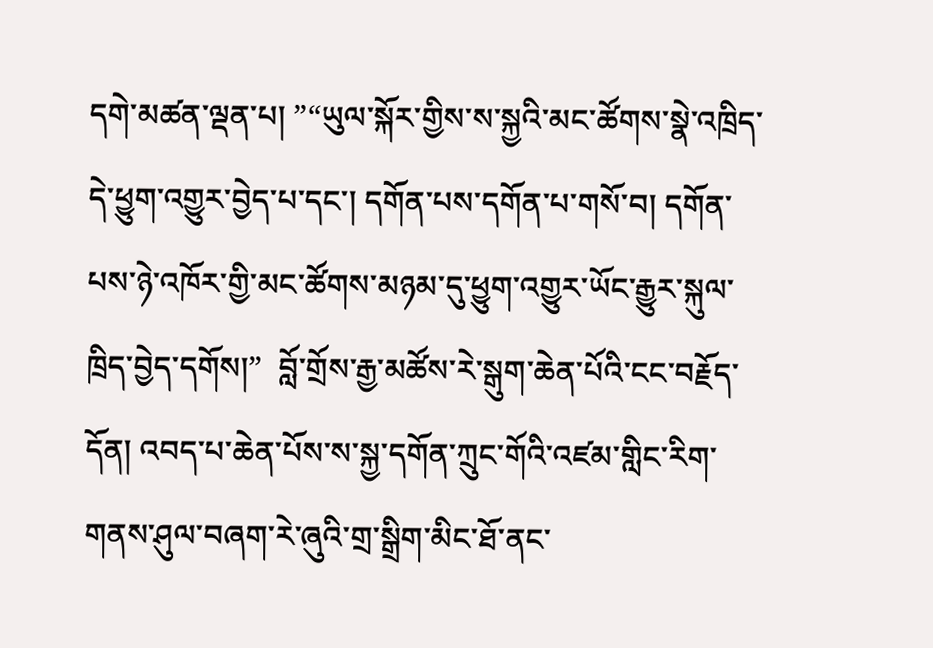དགེ་མཚན་ལྡན་པ། ”“ཡུལ་སྐོར་གྱིས་ས་སྐྱའི་མང་ཚོགས་སྣེ་འཁྲིད་དེ་ཕྱུག་འགྱུར་བྱེད་པ་དང་། དགོན་པས་དགོན་པ་གསོ་བ། དགོན་པས་ཉེ་འཁོར་གྱི་མང་ཚོགས་མཉམ་དུ་ཕྱུག་འགྱུར་ཡོང་རྒྱུར་སྐུལ་ཁྲིད་བྱེད་དགོས།”  བློ་གྲོས་རྒྱ་མཚོས་རེ་སྒུག་ཆེན་པོའི་ངང་བརྗོད་དོན། འབད་པ་ཆེན་པོས་ས་སྐྱ་དགོན་ཀྲུང་གོའི་འཛམ་གླིང་རིག་གནས་ཤུལ་བཞག་རེ་ཞུའི་གྲ་སྒྲིག་མིང་ཐོ་ནང་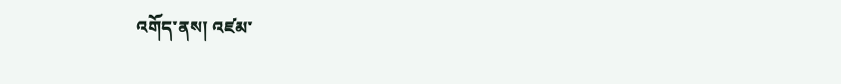འགོད་ནས། འཛམ་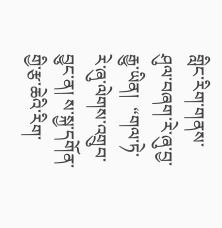གླིང་རིག་གནས་ཤུལ་བཞག་རེ་ཞུ་བྱ་རྒྱུ་ཡིན།  “གལ་ཏེ་རེ་ཞུ་ལེགས་འགྲུབ་བྱུང་ན། ས་སྐྱ་དགོན་གྱི་རྩ་ཆེའི་རིག་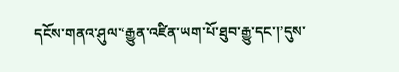དངོས་གནའ་ཤུལ་‘རྒྱུན་འཛིན་ཡག་པོ་ཐུབ་རྒྱུ་དང་།’དུས་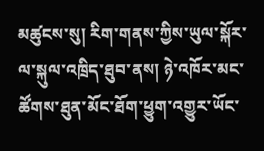མཚུངས་སུ། རིག་གནས་ཀྱིས་ཡུལ་སྐོར་ལ་སྐུལ་འཁྲིད་ཐུབ་ནས། ཉེ་འཁོར་མང་ཚོགས་ཐུན་མོང་ཐོག་ཕྱུག་འགྱུར་ཡོང་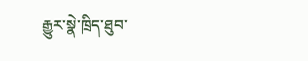རྒྱུར་སྣེ་ཁྲིད་ཐུབ་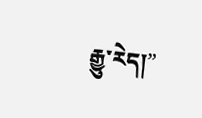རྒྱུ་རེད།”